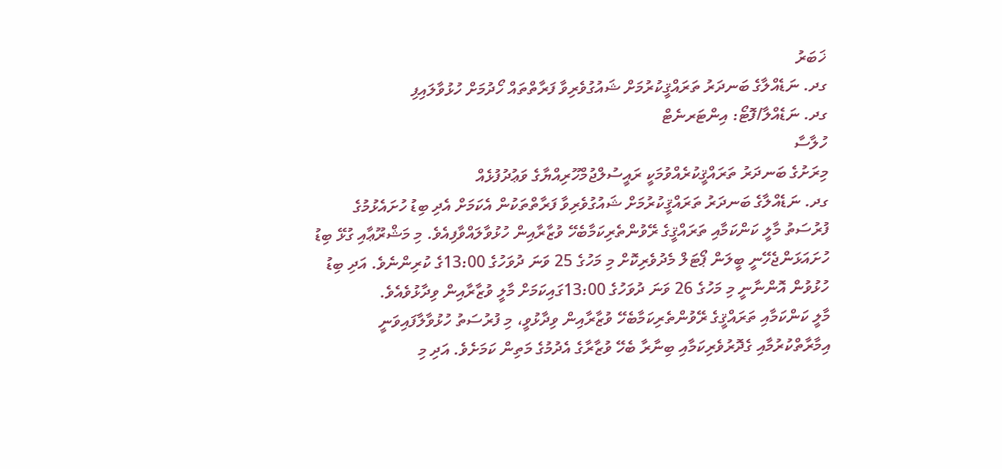ޚަބަރު
ގދ. ނަޑެއްލާގެ ބަނދަރު ތަރައްޤީކުރުމަށް ޝައުގުވެރިވާ ފަރާތްތައް ހޯދުމަށް ހުޅުވާލައިފި
ގދ. ނަޑެއްލާ/ފޮޓޯ: އިންޓަރނެޓް
ހުލާސާ
މިރަށުގެ ބަނދަރު ތަރައްޤީކުރެއްވުމަކީ ރައީސުލްޖުމްހޫރިއްޔާގެ ވަޢުދުފުޅެއް
ގދ. ނަޑެއްލާގެ ބަނދަރު ތަރައްޤީކުރުމަށް ޝައުގުވެރިވާ ފަރާތްތަކުން އެކަމަށް އެދި ބިޑު ހުށައެޅުމުގެ ފުރުސަތު މާލީ ކަންކަމާއި ތަރައްޤީގެ ރޭވުންތެރިކަމާބެހޭ ވުޒާރާއިން ހުޅުވާލައްވާފިއެވެ. މި މަޝްރޫޢާއި ގުޅޭ ބިޑު ހުށައަޅަންޖެހޭނީ ބީލަން ޕޯޓަލް މެދުވެރިކޮށް މި މަހުގެ 25 ވަނަ ދުވަހުގެ 13:00ގެ ކުރިންނެވެ. އަދި ބިޑު ހުޅުވުން އޮންނާނީ މި މަހުގެ 26 ވަނަ ދުވަހުގެ 13:00ގައިކަމަށް މާލީ ވުޒާރާއިން ވިދާޅުވެއެވެ.
މާލީ ކަންކަމާއި ތަރައްޤީގެ ރޭވުންތެރިކަމާބެހޭ ވުޒާރާއިން ވިދާޅުވީ، މި ފުރުސަތު ހުޅުވާލާފައިވަނީ އިމާރާތްކުރުމާއި ގެދޮރުވެރިކަމާއި ބިނާރާ ބެހޭ ވުޒާރާގެ އެދުމުގެ މަތިން ކަމަށެވެ. އަދި މި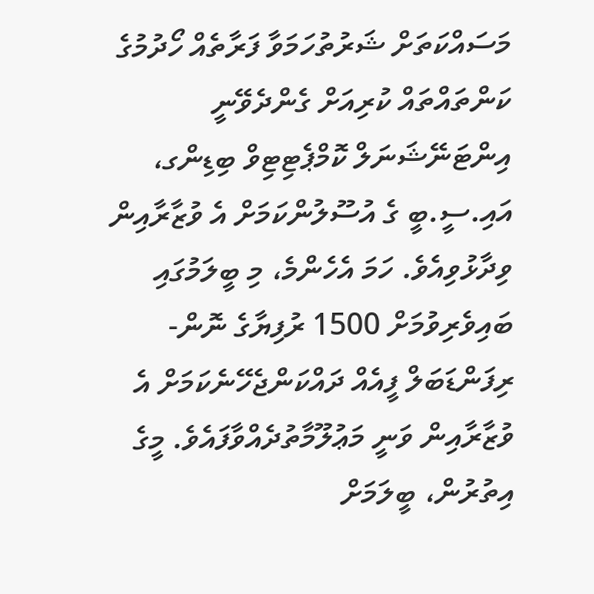މަސައްކަތަށް ޝަރުތުހަމަވާ ފަރާތެއް ހޯދުމުގެ ކަންތައްތައް ކުރިއަށް ގެންދެވޭނީ އިންޓަނޭޝަނަލް ކޮމްޕެޓިޓިވް ބިޑިންގ، އައި.ސީ.ބީ ގެ އުސޫލުންކަމަށް އެ ވުޒާރާއިން ވިދާޅުވިއެވެ. ހަމަ އެހެންމެ، މި ބީލަމުގައި ބައިވެރިވުމަށް 1500 ރުފިޔާގެ ނޮން-ރިފަންޑަބަލް ފީއެއް ދައްކަންޖެހޭނެކަމަށް އެ ވުޒާރާއިން ވަނީ މަޢުލޫމާތުދެއްވާފައެވެ. މީގެ އިތުރުން، ބީލަމަށް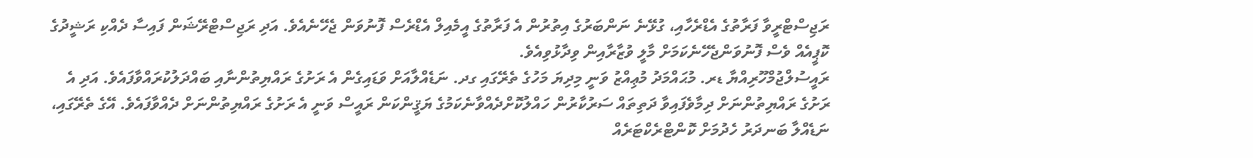ރަޖިސްޓްރީވާ ފަރާތުގެ އެޑްރެހާއި، ގުޅޭނެ ނަންބަރުގެ އިތުރުން އެ ފަރާތުގެ އީމެއިލް އެޑްރެސް ފޮނުވަން ޖެހޭނެއެވެ. އަދި ރަޖިސްޓްރޭޝަން ފައިސާ ދެއްކި ރަޝީދުގެ ކޮޕީއެއް ވެސް ފޮނުވަންޖެހޭނެކަމަށް މާލީ ވުޒާރާއިން ވިދާޅުވިއެވެ.
ރައީސުލްޖުމްހޫރިއްޔާ ޑރ. މުޙައްމަދު މުޢިއްޒު ވަނީ މިދިޔަ މަހުގެ ތެރޭގައި ގދ. ނަޑެއްލާއަށް ވަޑައިގެން އެ ރަށުގެ ރައްޔިތުންނާއި ބައްދަލުކުރައްވާފައެވެ. އަދި އެ ރަށުގެ ރައްޔިތުންނަށް ދިމާވެފައިވާ ދަތިތައް ސަރުކާރުން ހައްލުކޮށްދެއްވާނެކަމުގެ ޔަޤީންކަން ރައީސް ވަނީ އެ ރަށުގެ ރައްޔިތުންނަށް ދެއްވާފައެވެ. އޭގެ ތެރޭގައި، ނަޑެއްލާ ބަނދަރު ހެދުމަށް ކޮންޓްރެކްޓަރެއް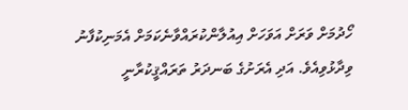ހޯދުމަށް ވަރަށް އަވަހަށް އިއުލާންކުރައްވާނެކަމަށް އެމަނިކުފާނު ވިދާޅުވިއެވެ. އަދި އެރަށުގެ ބަނދަރު ތަރައްޤީކުރާނީ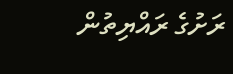ރަށުގެ ރައްޔިތުން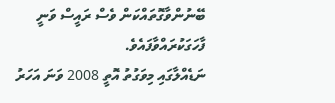ބޭނުންވާގޮތައްކަން ވެސް ރައީސް ވަނީ ފާހަގަކުރައްވާފައެވެ.
ނަޑެއްލާގައި މިވަގުތު އޮތީ 2008 ވަނަ އަހަރު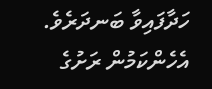ހަދާފައިވާ ބަނދަރެވެ. އެހެންކަމުން ރަށުގެ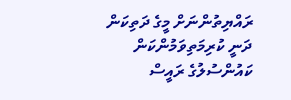ރައްޔިތުންނަށް މީގެ ދަތިކަން ދަނީ ކުރިމަތިވަމުންކަން ކައުންސުލުގެ ރައީސް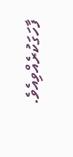ފާހަގަކުރެއްވިއެވެ.